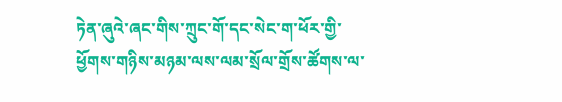ཏེན་ཞུའེ་ཞང་གིས་ཀྲུང་གོ་དང་སེང་ག་ཕོར་གྱི་ཕྱོགས་གཉིས་མཉམ་ལས་ལམ་སྲོལ་གྲོས་ཚོགས་ལ་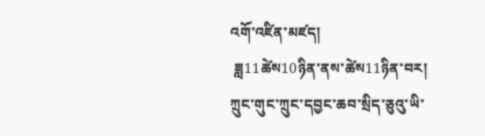འགོ་འཛིན་མཛད།
 ཟླ11ཚེས10ཉིན་ནས་ཚེས11ཉིན་བར། ཀྲུང་གུང་ཀྲུང་དབྱང་ཆབ་སྲིད་ཅུའུ་ཡི་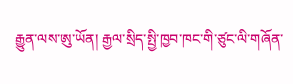རྒྱུན་ལས་ཨུ་ཡོན། རྒྱལ་སྲིད་སྤྱི་ཁྱབ་ཁང་གི་ཙུང་ལི་གཞོན་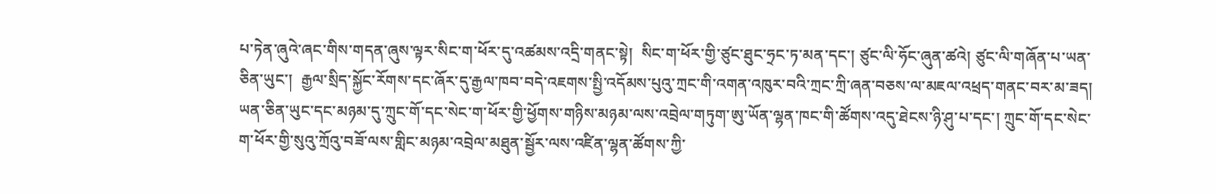པ་ཏེན་ཞུའེ་ཞང་གིས་གདན་ཞུས་ལྟར་སིང་ག་ཕོར་དུ་འཚམས་འདྲི་གནང་སྟེ།  སིང་ག་ཕོར་གྱི་ཙུང་ཐུང་ཧྲང་ཏ་མན་དང་། ཙུང་ལི་ཧོང་ཞུན་ཚའེ། ཙུང་ལི་གཞོན་པ་ཡན་ཅིན་ཡུང་།  རྒྱལ་སྲིད་སྐྱོང་རོགས་དང་ཞོར་དུ་རྒྱལ་ཁབ་བདེ་འཇགས་སྤྱི་འདོམས་པུའུ་ཀྲང་གི་འགན་འཁུར་བའི་ཀྲང་ཀྲི་ཞན་བཅས་ལ་མཇལ་འཕྲད་གནང་བར་མ་ཟད། ཡན་ཅིན་ཡུང་དང་མཉམ་དུ་ཀྲུང་གོ་དང་སེང་ག་ཕོར་གྱི་ཕྱོགས་གཉིས་མཉམ་ལས་འབྲེལ་གཏུག་ཨུ་ཡོན་ལྷན་ཁང་གི་ཚོགས་འདུ་ཐེངས་ཉི་ཤུ་པ་དང་། ཀྲུང་གོ་དང་སེང་ག་ཕོར་གྱི་སུའུ་ཀྲོའུ་བཟོ་ལས་གླིང་མཉམ་འབྲེལ་མཐུན་སྦྱོར་ལས་འཛིན་ལྷན་ཚོགས་ཀྱི་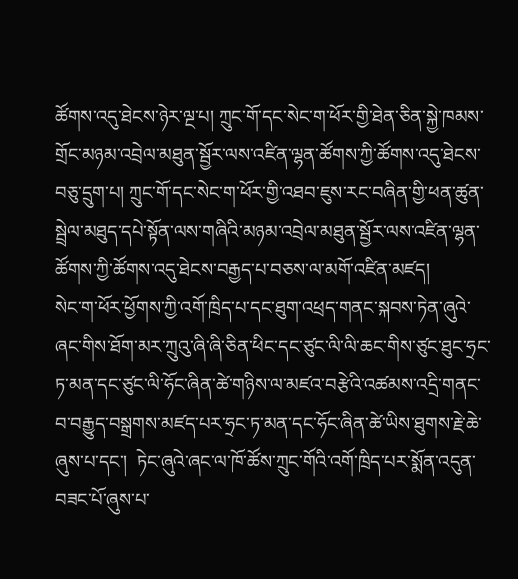ཚོགས་འདུ་ཐེངས་ཉེར་ལྔ་པ། ཀྲུང་གོ་དང་སེང་ག་ཕོར་གྱི་ཐེན་ཅིན་སྐྱེ་ཁམས་གྲོང་མཉམ་འབྲེལ་མཐུན་སྦྱོར་ལས་འཛིན་ལྷན་ཚོགས་ཀྱི་ཚོགས་འདུ་ཐེངས་བཅུ་དྲུག་པ། ཀྲུང་གོ་དང་སེང་ག་ཕོར་གྱི་འཐབ་ཇུས་རང་བཞིན་གྱི་ཕན་ཚུན་སྦྲེལ་མཐུད་དཔེ་སྟོན་ལས་གཞིའི་མཉམ་འབྲེལ་མཐུན་སྦྱོར་ལས་འཛིན་ལྷན་ཚོགས་ཀྱི་ཚོགས་འདུ་ཐེངས་བརྒྱད་པ་བཅས་ལ་མགོ་འཛིན་མཛད།
སེང་ག་ཕོར་ཕྱོགས་ཀྱི་འགོ་ཁྲིད་པ་དང་ཐུག་འཕྲད་གནང་སྐབས་ཏེན་ཞུའེ་ཞང་གིས་ཐོག་མར་ཀྲུའུ་ཞི་ཞི་ཅིན་ཕིང་དང་ཙུང་ལི་ལི་ཆང་གིས་ཙུང་ཐུང་ཧྲང་ཏ་མན་དང་ཙུང་ལི་ཧོང་ཞིན་ཚེ་གཉིས་ལ་མཛའ་བརྩེའི་འཚམས་འདྲི་གནང་བ་བརྒྱུད་བསྒྲགས་མཛད་པར་ཧྲང་ཏ་མན་དང་ཧོང་ཞིན་ཚེ་ཡིས་ཐུགས་རྗེ་ཆེ་ཞུས་པ་དང་།  ཏེང་ཞུའེ་ཞང་ལ་ཁོ་ཚོས་ཀྲུང་གོའི་འགོ་ཁྲིད་པར་སྨོན་འདུན་བཟང་པོ་ཞུས་པ་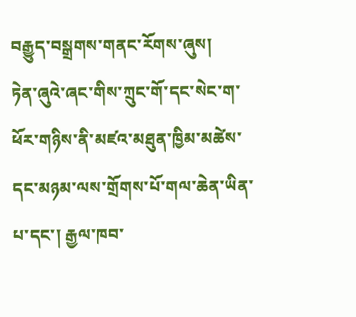བརྒྱུད་བསྒྲགས་གནང་རོགས་ཞུས།
ཏེན་ཞུའེ་ཞང་གིས་ཀྲུང་གོ་དང་སེང་ག་ཕོར་གཉིས་ནི་མཛའ་མཐུན་ཁྱིམ་མཚེས་དང་མཉམ་ལས་གྲོགས་པོ་གལ་ཆེན་ཡིན་པ་དང་། རྒྱལ་ཁབ་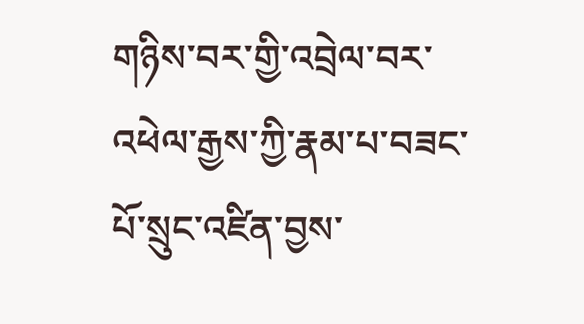གཉིས་བར་གྱི་འབྲེལ་བར་འཕེལ་རྒྱས་ཀྱི་རྣམ་པ་བཟང་པོ་སྲུང་འཛིན་བྱས་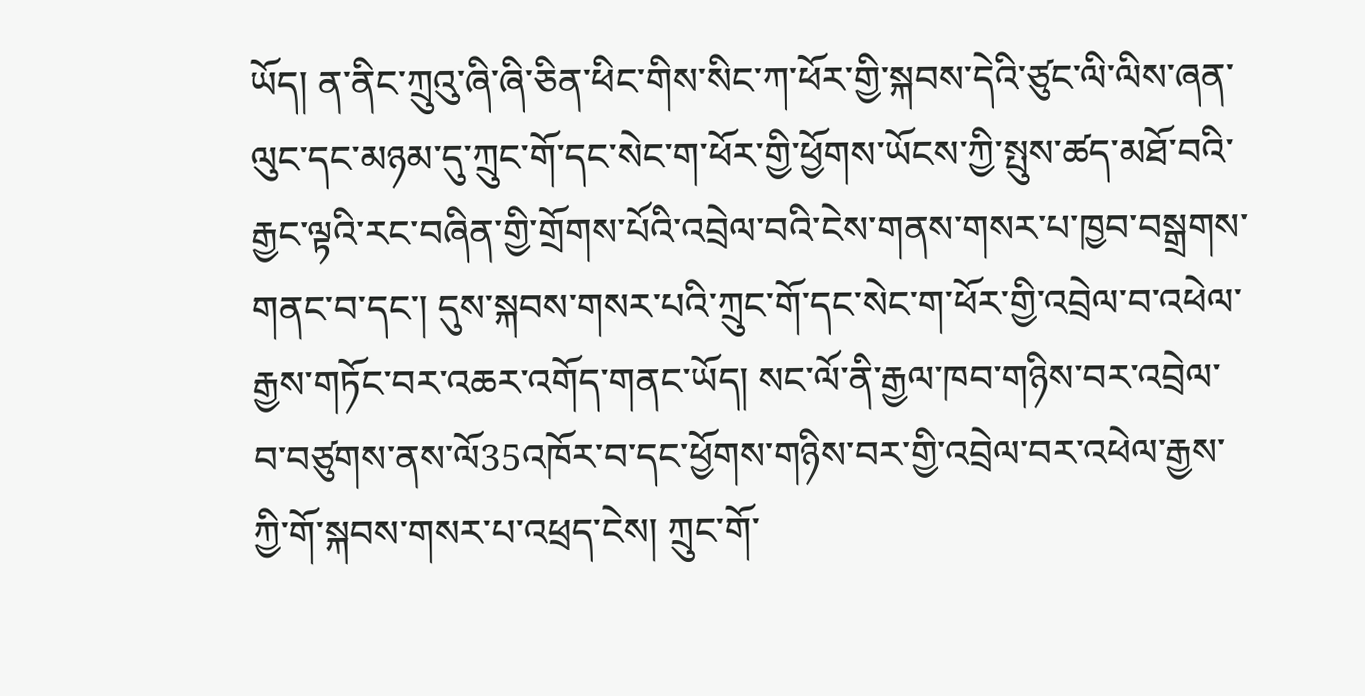ཡོད། ན་ནིང་ཀྲུའུ་ཞི་ཞི་ཅིན་ཕིང་གིས་སིང་ཀ་ཕོར་གྱི་སྐབས་དེའི་ཙུང་ལི་ལིས་ཞན་ལུང་དང་མཉམ་དུ་ཀྲུང་གོ་དང་སེང་ག་ཕོར་གྱི་ཕྱོགས་ཡོངས་ཀྱི་སྤུས་ཚད་མཐོ་བའི་རྒྱང་ལྟའི་རང་བཞིན་གྱི་གྲོགས་པོའི་འབྲེལ་བའི་ངེས་གནས་གསར་པ་ཁྱབ་བསྒྲགས་གནང་བ་དང་། དུས་སྐབས་གསར་པའི་ཀྲུང་གོ་དང་སེང་ག་ཕོར་གྱི་འབྲེལ་བ་འཕེལ་རྒྱས་གཏོང་བར་འཆར་འགོད་གནང་ཡོད། སང་ལོ་ནི་རྒྱལ་ཁབ་གཉིས་བར་འབྲེལ་བ་བཙུགས་ནས་ལོ35འཁོར་བ་དང་ཕྱོགས་གཉིས་བར་གྱི་འབྲེལ་བར་འཕེལ་རྒྱས་ཀྱི་གོ་སྐབས་གསར་པ་འཕྲད་ངེས། ཀྲུང་གོ་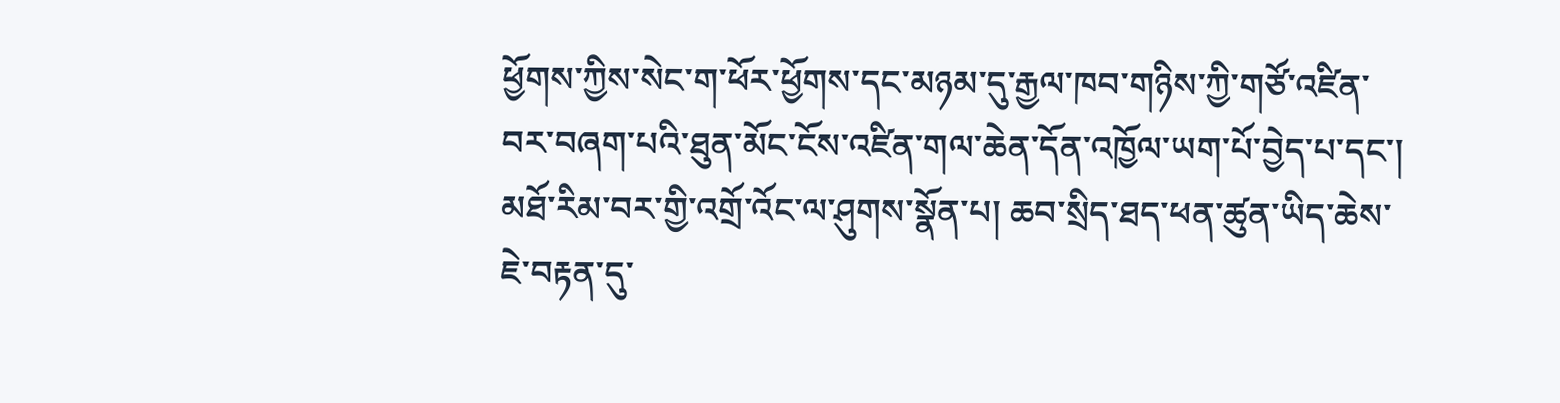ཕྱོགས་ཀྱིས་སེང་ག་ཕོར་ཕྱོགས་དང་མཉམ་དུ་རྒྱལ་ཁབ་གཉིས་ཀྱི་གཙོ་འཛིན་བར་བཞག་པའི་ཐུན་མོང་ངོས་འཛིན་གལ་ཆེན་དོན་འཁྱོལ་ཡག་པོ་བྱེད་པ་དང་། མཐོ་རིམ་བར་གྱི་འགྲོ་འོང་ལ་ཤུགས་སྣོན་པ། ཆབ་སྲིད་ཐད་ཕན་ཚུན་ཡིད་ཆེས་ཇེ་བརྟན་དུ་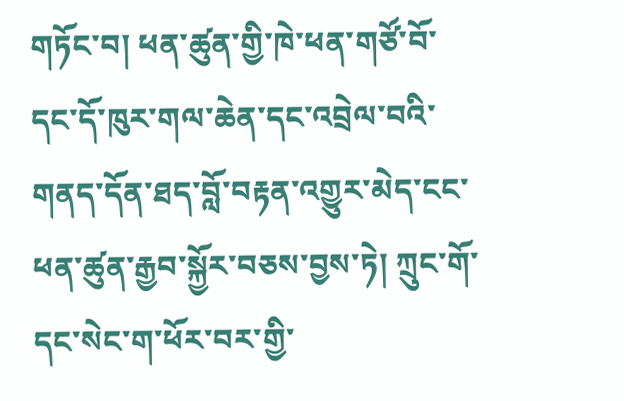གཏོང་བ། ཕན་ཚུན་གྱི་ཁེ་ཕན་གཙོ་བོ་དང་དོ་ཁུར་གལ་ཆེན་དང་འབྲེལ་བའི་གནད་དོན་ཐད་བློ་བརྟན་འགྱུར་མེད་ངང་ཕན་ཚུན་རྒྱབ་སྐྱོར་བཅས་བྱས་ཏེ། ཀྲུང་གོ་དང་སེང་ག་ཕོར་བར་གྱི་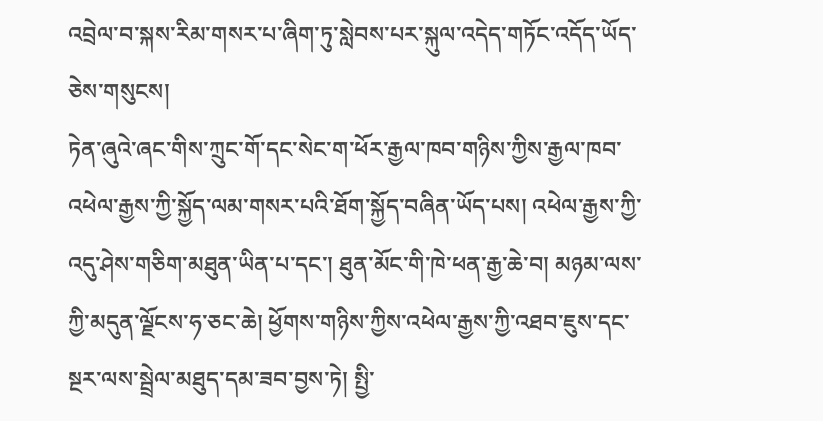འབྲེལ་བ་སྐས་རིམ་གསར་པ་ཞིག་ཏུ་སླེབས་པར་སྐུལ་འདེད་གཏོང་འདོད་ཡོད་ཅེས་གསུངས།
ཏེན་ཞུའེ་ཞང་གིས་ཀྲུང་གོ་དང་སེང་ག་ཕོར་རྒྱལ་ཁབ་གཉིས་ཀྱིས་རྒྱལ་ཁབ་འཕེལ་རྒྱས་ཀྱི་སྐྱོད་ལམ་གསར་པའི་ཐོག་སྐྱོད་བཞིན་ཡོད་པས། འཕེལ་རྒྱས་ཀྱི་འདུ་ཤེས་གཅིག་མཐུན་ཡིན་པ་དང་། ཐུན་མོང་གི་ཁེ་ཕན་རྒྱ་ཆེ་བ། མཉམ་ལས་ཀྱི་མདུན་ལྗོངས་ཧ་ཅང་ཆེ། ཕྱོགས་གཉིས་ཀྱིས་འཕེལ་རྒྱས་ཀྱི་འཐབ་ཇུས་དང་སྔར་ལས་སྦྲེལ་མཐུད་དམ་ཟབ་བྱས་ཏེ། སྤྱི་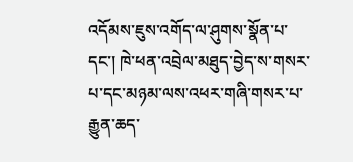འདོམས་ཇུས་འགོད་ལ་ཤུགས་སྣོན་པ་དང་། ཁེ་ཕན་འབྲེལ་མཐུད་བྱེད་ས་གསར་པ་དང་མཉམ་ལས་འཕར་གཞི་གསར་པ་རྒྱུན་ཆད་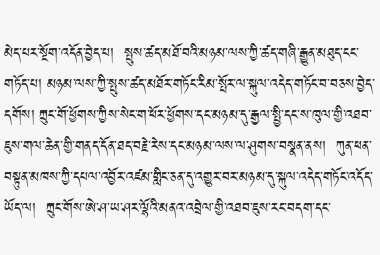མེད་པར་སྔོག་འདོན་བྱེད་པ།  སྤུས་ཚད་མཐོ་བའི་མཉམ་ལས་ཀྱི་ཚད་གཞི་རྒྱུན་མཐུད་ངང་གཏོད་པ། མཉམ་ལས་ཀྱི་སྤུས་ཚད་མཐོར་གཏོང་རིམ་སྤོར་ལ་སྐུལ་འདེད་གཏོང་བ་བཅས་བྱེད་དགོས། ཀྲུང་གོ་ཕྱོགས་ཀྱིས་སེང་ག་ཕོར་ཕྱོགས་དང་མཉམ་དུ་རྒྱལ་སྤྱི་དང་ས་ཁུལ་གྱི་འཐབ་ཇུས་གལ་ཆེན་གྱི་གནད་དོན་ཐད་བརྗེ་རེས་དང་མཉམ་ལས་ལ་ཤུགས་བསྣན་ནས།  ཀུན་ཕན་བསྟུན་མཁས་ཀྱི་དཔལ་འབྱོར་འཛམ་གླིང་ཅན་དུ་འགྱུར་བར་མཉམ་དུ་སྐུལ་འདེད་གཏོང་འདོད་ཡོད་ལ།  ཀྲུང་གོས་ཨེ་ཤ་ཡ་ཤར་ལྷོའི་མནའ་འབྲེལ་གྱི་འཐབ་ཇུས་རང་བདག་དང་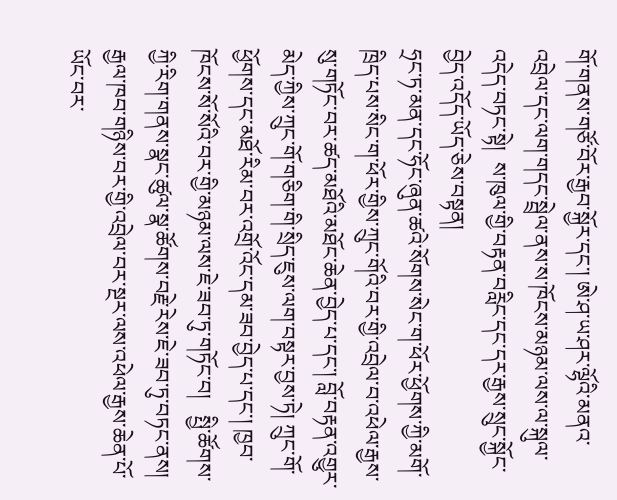གོ་གནས་གཙོ་བོར་རྒྱབ་སྐྱོར་དང་། ཨེ་ཤ་ཡ་ཤར་ལྷོའི་མནའ་འབྲེལ་དང་ལག་གདང་སྦྲེལ་ནས་ས་ཁོངས་མཉམ་ལས་ལ་སྐུལ་འདེད་བཏང་སྟེ།  ས་ཁུལ་གྱི་བརྟན་བརླིང་དང་དར་རྒྱས་སྲུང་སྐྱོང་བྱེད་འདོད་ཡོད་ཅེས་བསྟན།
ཧྲང་ཏ་མན་དང་ཧོང་ཞུན་ཚའེ་སོགས་སེང་ག་ཕོར་ཕྱོགས་ཀྱི་མགོ་ཁྲིད་པས་སིང་ག་ཕོར་གྱིས་ཀྲུང་གོའི་བར་གྱི་འབྲེལ་བ་འཕེལ་རྒྱས་སུ་གཏོང་བར་ཚད་མཐོའི་མཐོང་ཆེན་བྱེད་པ་དང་། བློ་བརྟན་འགྱུར་མེད་ཀྱིས་ཀྲུང་གོ་གཅིག་གི་སྲིད་ཇུས་ལག་བསྟར་བྱས་ཏེ། ཀྲུང་གོ་ཕྱོགས་དང་མཐོ་རིམ་བར་འགྲོ་འོང་དམ་ཟབ་བྱེད་པ་དང་། ཁྱབ་ཁོངས་སོ་སོའི་བར་གྱི་མཉམ་ལས་ཇེ་ཟབ་ཏུ་གཏོང་བ།   སྤྱི་ཚོགས་ཀྱི་རིག་གནས་སྣང་ཚུལ་སྣ་ཚོགས་བརྗེ་རེས་ཇེ་ཟབ་ཏུ་བཏང་ནས། རྒྱལ་ཁབ་གཉིས་བར་གྱི་འབྲེལ་བར་སྔར་ལས་འཕེལ་རྒྱས་ཆེན་པོ་ཡོང་བར་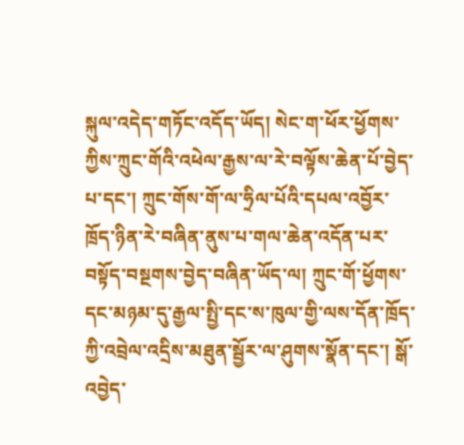སྐུལ་འདེད་གཏོང་འདོད་ཡོད། སེང་ག་ཕོར་ཕྱོགས་ཀྱིས་ཀྲུང་གོའི་འཕེལ་རྒྱས་ལ་རེ་བལྟོས་ཆེན་པོ་བྱེད་པ་དང་། ཀྲུང་གོས་གོ་ལ་ཧྲིལ་པོའི་དཔལ་འབྱོར་ཁྲོད་ཉིན་རེ་བཞིན་ནུས་པ་གལ་ཆེན་འདོན་པར་བསྟོད་བསྔགས་བྱེད་བཞིན་ཡོད་ལ། ཀྲུང་གོ་ཕྱོགས་དང་མཉམ་དུ་རྒྱལ་སྤྱི་དང་ས་ཁུལ་གྱི་ལས་དོན་ཁྲོད་ཀྱི་འབྲེལ་འདྲིས་མཐུན་སྦྱོར་ལ་ཤུགས་སྣོན་དང་། སྒོ་འབྱེད་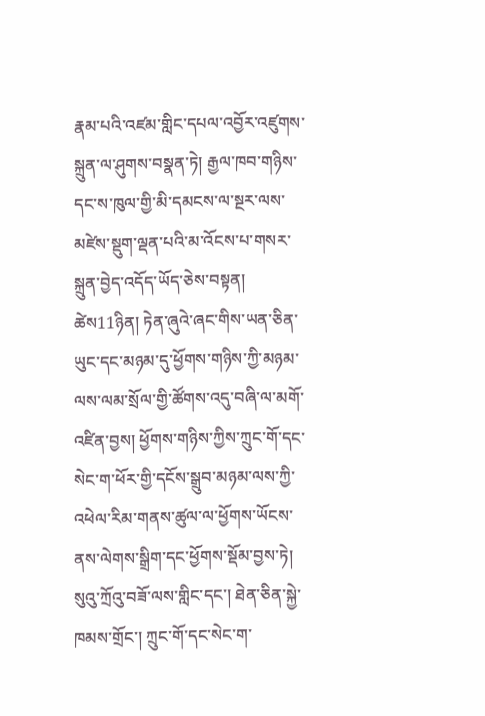རྣམ་པའི་འཛམ་གླིང་དཔལ་འབྱོར་འཛུགས་སྐྲུན་ལ་ཤུགས་བསྣན་ཏེ། རྒྱལ་ཁབ་གཉིས་དང་ས་ཁུལ་གྱི་མི་དམངས་ལ་སྔར་ལས་མཛེས་སྡུག་ལྡན་པའི་མ་འོངས་པ་གསར་སྐྲུན་བྱེད་འདོད་ཡོད་ཅེས་བསྟན།
ཚེས11ཉིན། ཏེན་ཞུའེ་ཞང་གིས་ཡན་ཅིན་ཡུང་དང་མཉམ་དུ་ཕྱོགས་གཉིས་ཀྱི་མཉམ་ལས་ལམ་སྲོལ་གྱི་ཚོགས་འདུ་བཞི་ལ་མགོ་འཛིན་བྱས། ཕྱོགས་གཉིས་ཀྱིས་ཀྲུང་གོ་དང་སེང་ག་ཕོར་གྱི་དངོས་སྒྲུབ་མཉམ་ལས་ཀྱི་འཕེལ་རིམ་གནས་ཚུལ་ལ་ཕྱོགས་ཡོངས་ནས་ལེགས་སྒྲིག་དང་ཕྱོགས་སྡོམ་བྱས་ཏེ། སུའུ་ཀྲོའུ་བཟོ་ལས་གླིང་དང་། ཐེན་ཅིན་སྐྱེ་ཁམས་གྲོང་། ཀྲུང་གོ་དང་སེང་ག་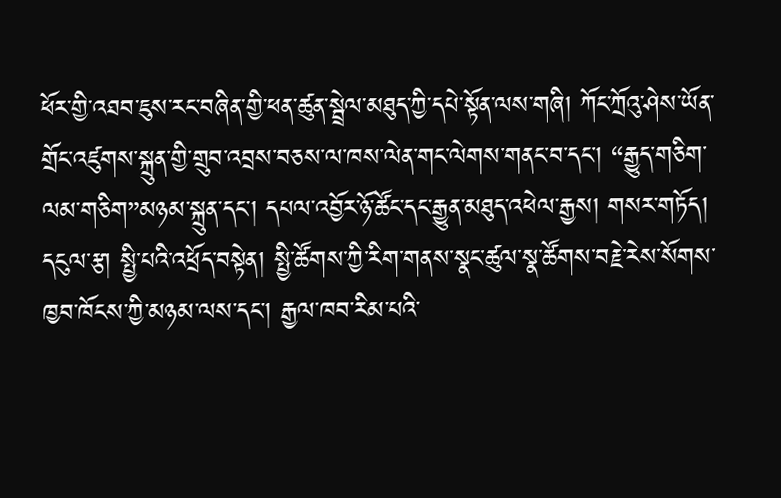ཕོར་གྱི་འཐབ་ཇུས་རང་བཞིན་གྱི་ཕན་ཚུན་སྦྲེལ་མཐུད་ཀྱི་དཔེ་སྟོན་ལས་གཞི། ཀོང་ཀྲོའུ་ཤེས་ཡོན་གྲོང་འཛུགས་སྐྲུན་གྱི་གྲུབ་འབྲས་བཅས་ལ་ཁས་ལེན་གང་ལེགས་གནང་བ་དང་། “རྒྱུད་གཅིག་ལམ་གཅིག”མཉམ་སྐྲུན་དང་། དཔལ་འབྱོར་ཉོ་ཚོང་དང་རྒྱུན་མཐུད་འཕེལ་རྒྱས། གསར་གཏོད། དངུལ་རྩ། སྤྱི་པའི་འཕྲོད་བསྟེན། སྤྱི་ཚོགས་ཀྱི་རིག་གནས་སྣང་ཚུལ་སྣ་ཚོགས་བརྗེ་རེས་སོགས་ཁྱབ་ཁོངས་ཀྱི་མཉམ་ལས་དང་། རྒྱལ་ཁབ་རིམ་པའི་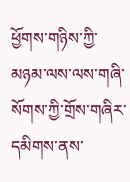ཕྱོགས་གཉིས་ཀྱི་མཉམ་ལས་ལས་གཞི་སོགས་ཀྱི་གྲོས་གཞིར་དམིགས་ནས་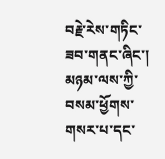བརྗེ་རེས་གཏིང་ཟབ་གནང་ཞིང་། མཉམ་ལས་ཀྱི་བསམ་ཕྱོགས་གསར་པ་དང་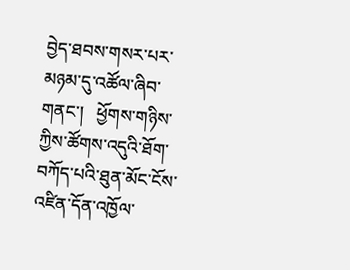བྱེད་ཐབས་གསར་པར་མཉམ་དུ་འཚོལ་ཞིབ་གནང་།   ཕྱོགས་གཉིས་ཀྱིས་ཚོགས་འདུའི་ཐོག་བཀོད་པའི་ཐུན་མོང་ངོས་འཛིན་དོན་འཁྱོལ་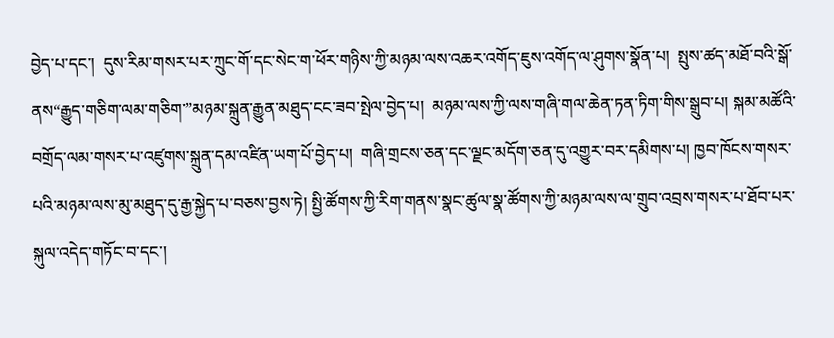བྱེད་པ་དང་།  དུས་རིམ་གསར་པར་ཀྲུང་གོ་དང་སེང་ག་ཕོར་གཉིས་ཀྱི་མཉམ་ལས་འཆར་འགོད་ཇུས་འགོད་ལ་ཤུགས་སྣོན་པ།  སྤུས་ཚད་མཐོ་བའི་སྒོ་ནས“རྒྱུད་གཅིག་ལམ་གཅིག་”མཉམ་སྐྲུན་རྒྱུན་མཐུད་ངང་ཟབ་སྤེལ་བྱེད་པ།  མཉམ་ལས་ཀྱི་ལས་གཞི་གལ་ཆེན་ཏན་ཏིག་གིས་སྒྲུབ་པ། སྐམ་མཚོའི་བགྲོད་ལམ་གསར་པ་འཛུགས་སྐྲུན་དམ་འཛིན་ཡག་པོ་བྱེད་པ།  གཞི་གྲངས་ཅན་དང་ལྗང་མདོག་ཅན་དུ་འགྱུར་བར་དམིགས་པ། ཁྱབ་ཁོངས་གསར་པའི་མཉམ་ལས་མུ་མཐུད་དུ་རྒྱ་སྐྱེད་པ་བཅས་བྱས་ཏེ། སྤྱི་ཚོགས་ཀྱི་རིག་གནས་སྣང་ཚུལ་སྣ་ཚོགས་ཀྱི་མཉམ་ལས་ལ་གྲུབ་འབྲས་གསར་པ་ཐོབ་པར་སྐུལ་འདེད་གཏོང་བ་དང་།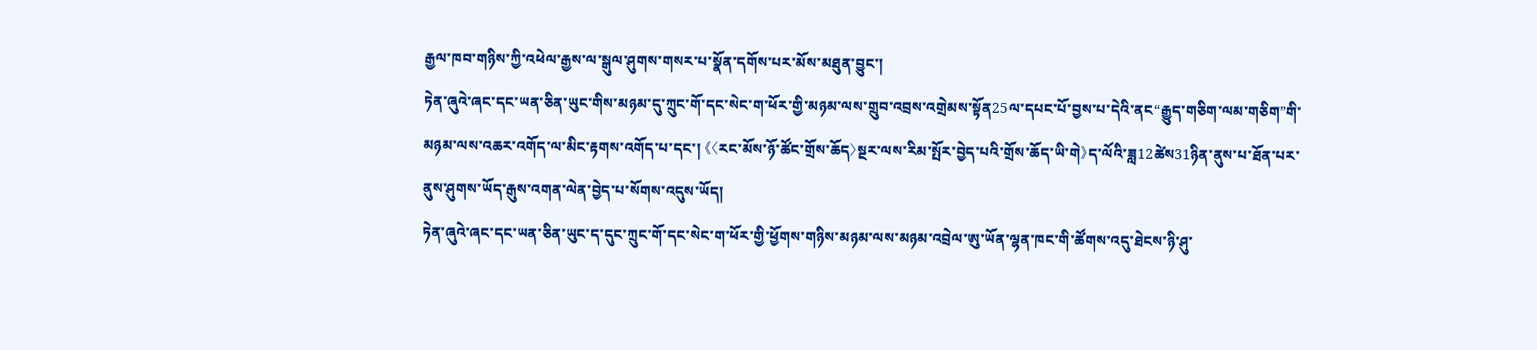རྒྱལ་ཁབ་གཉིས་ཀྱི་འཕེལ་རྒྱས་ལ་སྒུལ་ཤུགས་གསར་པ་སྣོན་དགོས་པར་མོས་མཐུན་བྱུང་།
ཏེན་ཞུའེ་ཞང་དང་ཡན་ཅིན་ཡུང་གིས་མཉམ་དུ་ཀྲུང་གོ་དང་སེང་ག་ཕོར་གྱི་མཉམ་ལས་གྲུབ་འབྲས་འགྲེམས་སྟོན25ལ་དཔང་པོ་བྱས་པ་དེའི་ནང“རྒྱུད་གཅིག་ལམ་གཅིག”གི་མཉམ་ལས་འཆར་འགོད་ལ་མིང་རྟགས་འགོད་པ་དང་། 《〈རང་མོས་ཉོ་ཚོང་གྲོས་ཆོད〉སྔར་ལས་རིམ་སྤོར་བྱེད་པའི་གྲོས་ཆོད་ཡི་གེ》ད་ལོའི་ཟླ12ཚེས31ཉིན་ནུས་པ་ཐོན་པར་ནུས་ཤུགས་ཡོད་རྒུས་འགན་ལེན་བྱེད་པ་སོགས་འདུས་ཡོད།
ཏེན་ཞུའེ་ཞང་དང་ཡན་ཅིན་ཡུང་ད་དུང་ཀྲུང་གོ་དང་སེང་ག་ཕོར་གྱི་ཕྱོགས་གཉིས་མཉམ་ལས་མཉམ་འབྲེལ་ཨུ་ཡོན་ལྷན་ཁང་གི་ཚོགས་འདུ་ཐེངས་ཉི་ཤུ་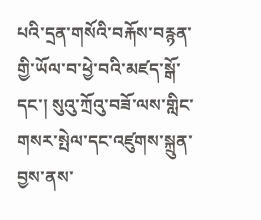པའི་དྲན་གསོའི་བརྐོས་བརྙན་གྱི་ཡོལ་བ་ཕྱེ་བའི་མཛད་སྒོ་དང་། སུའུ་ཀྲོའུ་བཟོ་ལས་གླིང་གསར་སྤེལ་དང་འཛུགས་སྐྲུན་བྱས་ནས་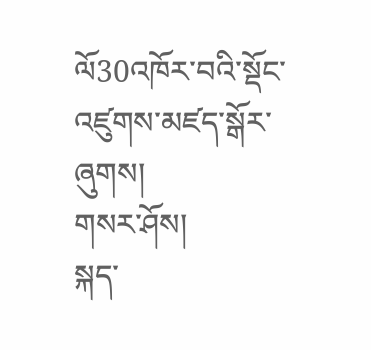ལོ30འཁོར་བའི་སྡོང་འཛུགས་མཛད་སྒོར་ཞུགས།
གསར་ཤོས།
སྐད་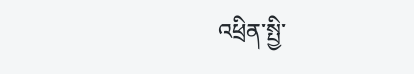འཕྲིན་སྤྱི་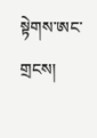སྟེགས་ཨང་གྲངས།